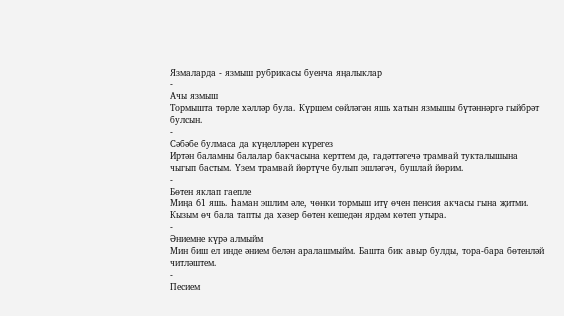Язмаларда - язмыш рубрикасы буенча яңалыклар
-
Ачы язмыш
Тормышта төрле хәлләр була. Күршем сөйләгән яшь хатын язмышы бүтәннәргә гыйбрәт булсын.
-
Сәбәбе булмаса да күңелләрен күрегез
Иртән баламны балалар бакчасына керттем дә, гадәттәгечә трамвай тукталышына чыгып бастым. Үзем трамвай йөртүче булып эшләгәч, бушлай йөрим.
-
Бөтен яклап гаепле
Миңа 61 яшь. Һаман эшлим әле, чөнки тормыш итү өчен пенсия акчасы гына җитми. Кызым өч бала тапты да хәзер бөтен кешедән ярдәм көтеп утыра.
-
Әниемне күрә алмыйм
Мин биш ел инде әнием белән аралашмыйм. Башта бик авыр булды, тора-бара бөтенләй читләштем.
-
Песием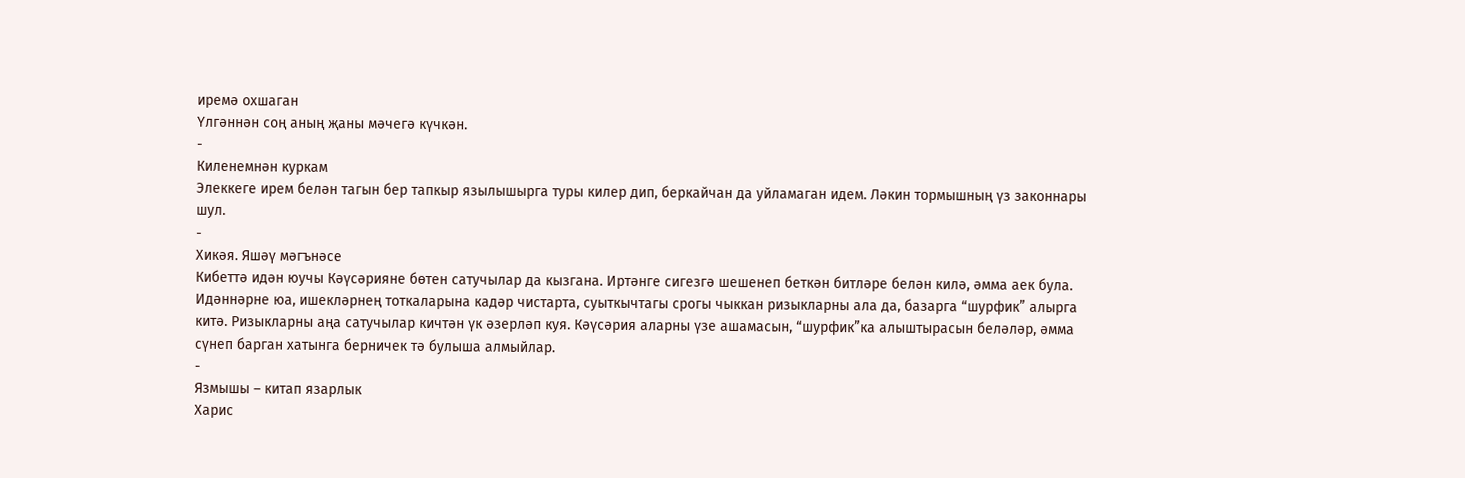иремә охшаган
Үлгәннән соң аның җаны мәчегә күчкән.
-
Киленемнән куркам
Элеккеге ирем белән тагын бер тапкыр язылышырга туры килер дип, беркайчан да уйламаган идем. Ләкин тормышның үз законнары шул.
-
Хикәя. Яшәү мәгънәсе
Кибеттә идән юучы Кәүсәрияне бөтен сатучылар да кызгана. Иртәнге сигезгә шешенеп беткән битләре белән килә, әмма аек була. Идәннәрне юа, ишекләрнең тоткаларына кадәр чистарта, суыткычтагы срогы чыккан ризыкларны ала да, базарга “шурфик” алырга китә. Ризыкларны аңа сатучылар кичтән үк әзерләп куя. Кәүсәрия аларны үзе ашамасын, “шурфик”ка алыштырасын беләләр, әмма сүнеп барган хатынга берничек тә булыша алмыйлар.
-
Язмышы – китап язарлык
Харис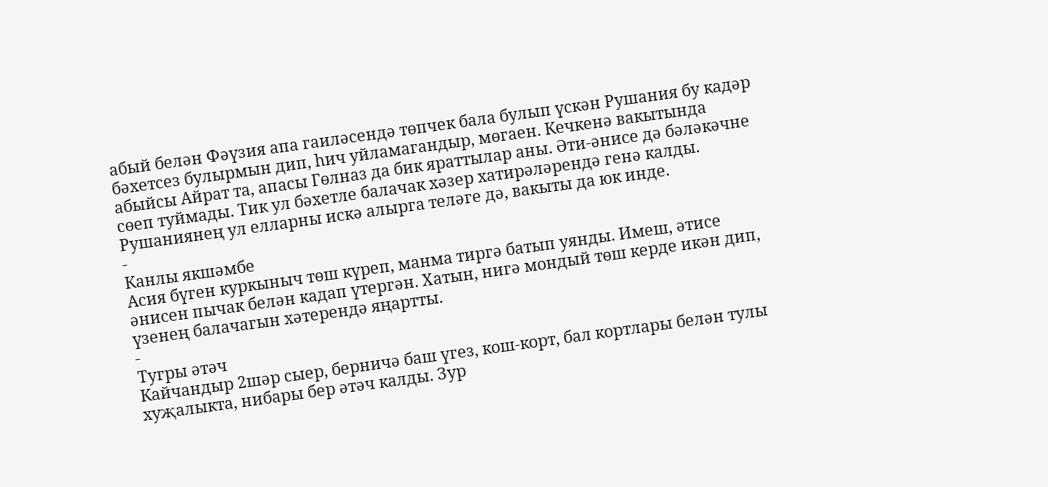абый белән Фәүзия апа гаиләсендә төпчек бала булып үскән Рушания бу кадәр бәхетсез булырмын дип, һич уйламагандыр, мөгаен. Кечкенә вакытында абыйсы Айрат та, апасы Гөлназ да бик яраттылар аны. Әти-әнисе дә бәләкәчне сөеп туймады. Тик ул бәхетле балачак хәзер хатирәләрендә генә калды. Рушаниянең ул елларны искә алырга теләге дә, вакыты да юк инде.
-
Канлы якшәмбе
Асия бүген куркыныч төш күреп, манма тиргә батып уянды. Имеш, әтисе әнисен пычак белән кадап үтергән. Хатын, нигә мондый төш керде икән дип, үзенең балачагын хәтерендә яңартты.
-
Тугры әтәч
Кайчандыр 2шәр сыер, берничә баш үгез, кош-корт, бал кортлары белән тулы хуҗалыкта, нибары бер әтәч калды. Зур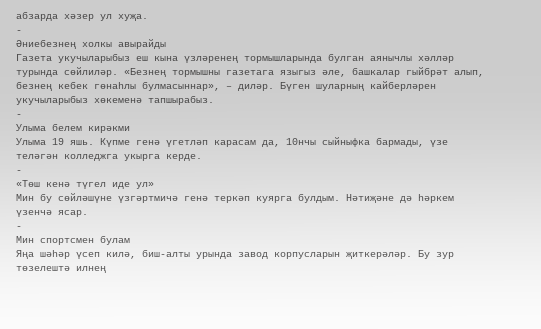абзарда хәзер ул хуҗа.
-
Әниебезнең холкы авырайды
Газета укучыларыбыз еш кына үзләренең тормышларында булган аянычлы хәлләр турында сөйлиләр. «Безнең тормышны газетага языгыз әле, башкалар гыйбрәт алып, безнең кебек гөнаһлы булмасыннар», – диләр. Бүген шуларның кайберләрен укучыларыбыз хөкеменә тапшырабыз.
-
Улыма белем кирәкми
Улыма 19 яшь. Күпме генә үгетләп карасам да, 10нчы сыйныфка бармады, үзе теләгән колледжга укырга керде.
-
«Төш кенә түгел иде ул»
Мин бу сөйләшүне үзгәртмичә генә теркәп куярга булдым. Нәтиҗәне дә һәркем үзенчә ясар.
-
Мин спортсмен булам
Яңа шәһәр үсеп килә, биш-алты урында завод корпусларын җиткерәләр. Бу зур төзелештә илнең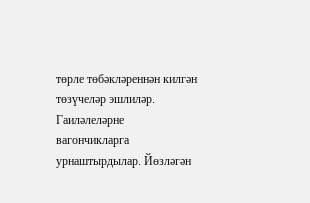төрле төбәкләреннән килгән төзүчеләр эшлиләр. Гаиләлеләрне вагончикларга урнаштырдылар. Йөзләгән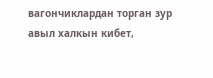вагончиклардан торган зур авыл халкын кибет,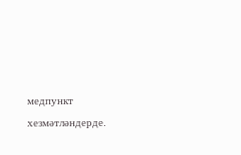медпункт хезмәтләндерде.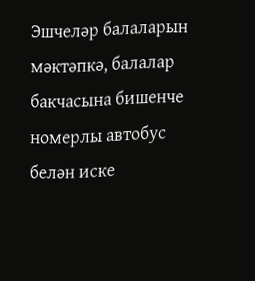Эшчеләр балаларын мәктәпкә, балалар бакчасына бишенче номерлы автобус белән иске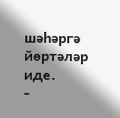шәһәргә йөртәләр иде.
-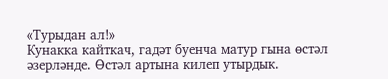«Турыдан ал!»
Кунакка кайткач, гадәт буенча матур гына өстәл әзерләнде. Өстәл артына килеп утырдык.